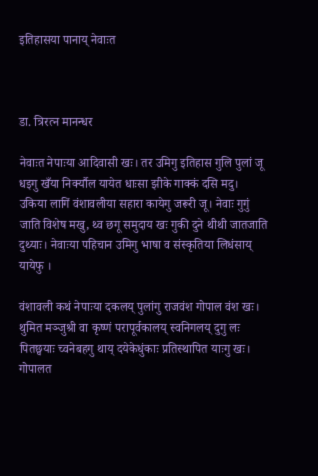इतिहासया पानाय् नेवाःत



डा. त्रिरत्न मानन्धर

नेवाःत नेपाःया आदिवासी खः। तर उमिगु इतिहास गुलि पुलां जू धइगु खँया निर्क्यौल यायेत धाःसा झीके गाक्कं दसि मदु। उकिया लागिं वंशावलीया सहारा कायेगु जरूरी जू। नेवाः गुगुं जाति विशेष मखु, थ्व छगू समुदाय खः गुकी दुने थीथी जातजाति दुथ्याः। नेवाःया पहिचान उमिगु भाषा व संस्कृतिया लिधंसाय् यायेफु ।

वंशावली कथं नेपाःया दकलय् पुलांगु राजवंश गोपाल वंश खः। थुमित मञ्जुश्री वा कृष्णं परापूर्वकालय् स्वनिगलय् दुगु लः पितछ्वयाः च्वनेबहगु थाय् दयेकेधुंकाः प्रतिस्थापित याःगु खः। गोपालत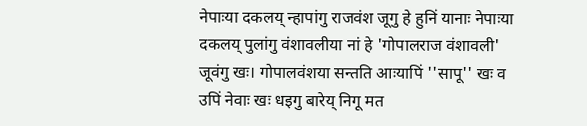नेपाःया दकलय् न्हापांगु राजवंश जूगु हे हुनिं यानाः नेपाःया दकलय् पुलांगु वंशावलीया नां हे 'गोपालराज वंशावली' जूवंगु खः। गोपालवंशया सन्तति आःयापिं ''सापू'' खः व उपिं नेवाः खः धइगु बारेय् निगू मत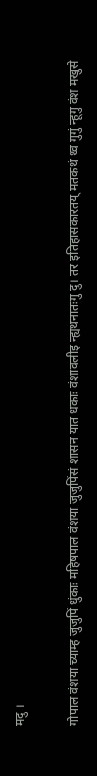मदु ।

गोपाल वंशया च्याम्ह जुजुपिं धुंकाः महिषपाल वंशया जुजुपिंसं शासन यात धकाः वंशावलीइ न्ह्यथनातःगु दु। तर इतिहासकारतय् मतकथं थ्व गुगुं न्हूगु वंश मखुसे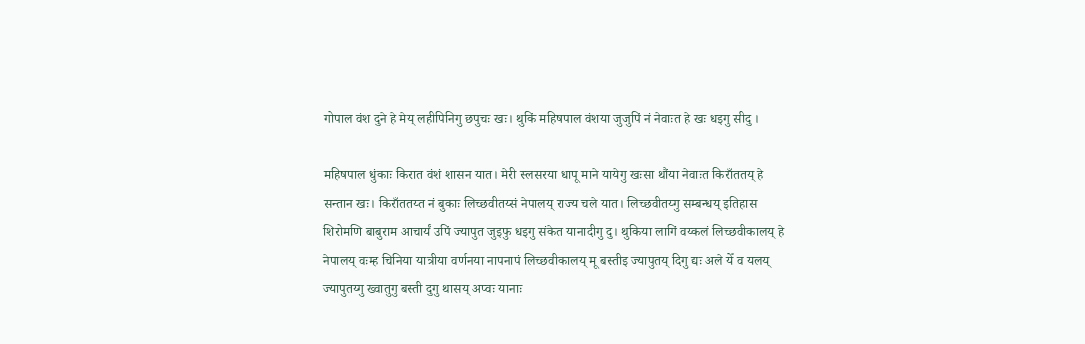गोपाल वंश दुने हे मेय् लहीपिनिगु छपुचः खः। थुकिं महिषपाल वंशया जुजुपिं नं नेवाःत हे खः धइगु सीदु ।

महिषपाल धुंकाः किरात वंशं शासन यात। मेरी स्लसरया धापू माने यायेगु खःसा थौंया नेवाःत किराँततय् हे सन्तान खः। किराँततय्त नं बुकाः लिच्छवीतय्सं नेपालय् राज्य चले यात। लिच्छवीतय्गु सम्बन्धय् इतिहास शिरोमणि बाबुराम आचार्यं उपिं ज्यापुत जुइफु धइगु संकेत यानादीगु दु। थुकिया लागिं वय्कलं लिच्छवीकालय् हे नेपालय् वःम्ह चिनिया यात्रीया वर्णनया नापनापं लिच्छवीकालय् मू बस्तीइ ज्यापुतय् दिगु द्यः अले येँ व यलय् ज्यापुतय्गु ख्वातुगु बस्ती दुगु थासय् अप्वः यानाः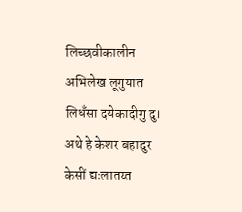लिच्छवीकालीन अभिलेख लूगुयात लिधँसा दयेकादीगु दु। अथे हे केशर बहादुर केसीं द्यःलातय्त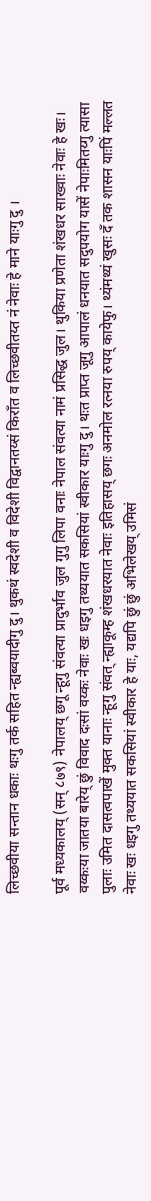लिच्छवीया सन्तान धकाः थःगु तर्क सहित न्ह्यब्वयादीगु दु। थुकथं स्वदेशी व विदेशी विद्वानतय्सं किराँत व लिच्छवीतय्त नं नेवाः हे माने याःगु दु ।

पूर्व मध्यकालय् (सन् ८७९) नेपालय् छगू न्हूगु संवत्या प्रादुर्भाव जुल गुगु लिपा वनाः नेपाल संवत्या नामं प्रसिद्ध जुल। थुकिया प्रणेता शंखधर साख्वाः नेवाः हे खः। वय्कःया जातया बारेय् छुं विवाद दःसां वय्कः नेवाः खः धइगु तथ्ययात सकसियां स्वीकार याःगु दु। थःत प्राप्त जूगु आपालं धनयात सदुपयोग यासें नेपाःमितय्गु त्यासा पुलाः उमित दासत्वपाखें मुक्त यानाः न्हूगु संवत् न्ह्याकूम्ह शंखधरयात नेवाः इतिहासय् छगः अनमोल रत्नया रुपय् कायेफु। थ्यंमथ्यं खुसः दँ तक शासन याःपिं मल्लत नेवाः खः धइगु तथ्ययात सकसियां स्वीकार हे याः, यद्यपि छुं छुं अभिलेखय् उमिसं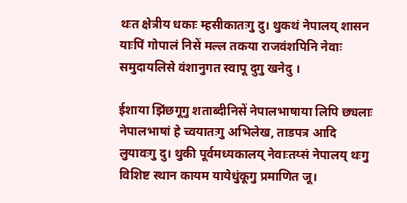थःत क्षेत्रीय धकाः म्हसीकातःगु दु। थुकथं नेपालय् शासन याःपिं गोपालं निसें मल्ल तकया राजवंशपिनि नेवाः समुदायलिसे वंशानुगत स्वापू दुगु खनेदु ।

ईशाया झिंछगूगु शताब्दीनिसें नेपालभाषाया लिपि छ्यलाः नेपालभाषां हे च्वयातःगु अभिलेख, ताडपत्र आदि लुयावःगु दु। थुकी पूर्वमध्यकालय् नेवाःतय्सं नेपालय् थःगु विशिष्ट स्थान कायम यायेधुंकूगु प्रमाणित जू।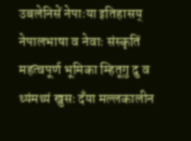उबलेनिसें नेपाःया इतिहासय् नेपालभाषा व नेवाः संस्कृतिं महत्वपूर्ण भूमिका म्हितूगु दु व थ्यंमथ्यं खुसः दँया मल्लकालीन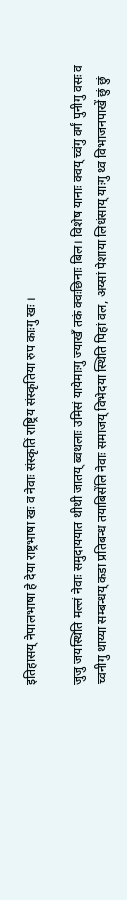इतिहासय् नेपालभाषा हे देया राष्ट्रभाषा खः व नेवाः संस्कृतिं राष्ट्रिय संस्कृतिया रुप काःगु खः ।

जुजु जयस्थिति मल्लं नेवाः समुदाययात थीथी जातय् ब्वथलाः उमिसं यायेमाःगु ज्याखँ तकं क्वःछिनाः बिल। विशेष यानाः क्वय् च्वंगु वर्गं पुनीगु वसः व च्वनीगु थाय्या सम्बन्धय् कडा प्रतिबन्ध तयाबिसेंलि नेवाः समाजय् विभेदया स्थिति पिहां वल, अय्सां पेशाया लिधंसाय् याःगु थ्व विभाजनपाखें छुं छुं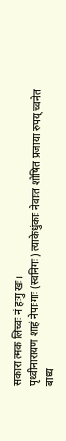सकारा त्मक लिच्वः नं हःगु खः।
पृथ्वीनारायण शाहं नेपाःगाः (स्वनिगः) त्याकेधुंकाः नेवाःत शोषित प्रजाया रुपय् च्वनेत बाध्य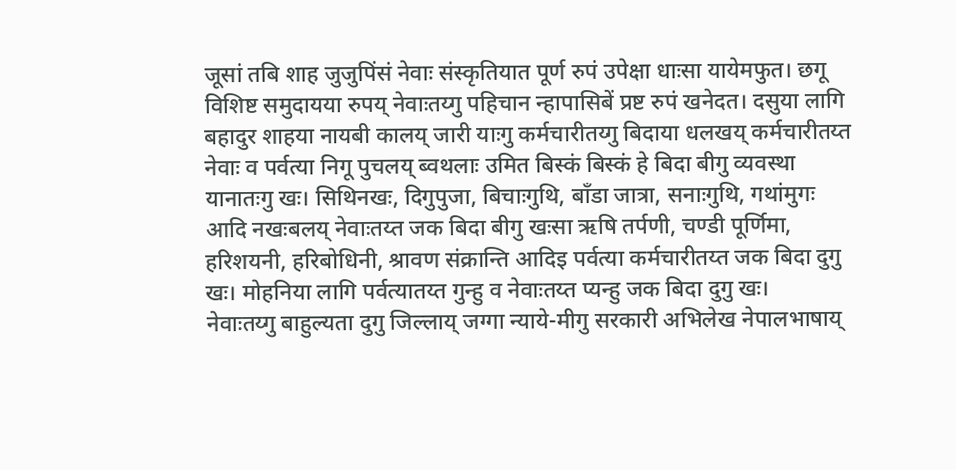जूसां तबि शाह जुजुपिंसं नेवाः संस्कृतियात पूर्ण रुपं उपेक्षा धाःसा यायेमफुत। छगू विशिष्ट समुदायया रुपय् नेवाःतय्गु पहिचान न्हापासिबें प्रष्ट रुपं खनेदत। दसुया लागि बहादुर शाहया नायबी कालय् जारी याःगु कर्मचारीतय्गु बिदाया धलखय् कर्मचारीतय्त नेवाः व पर्वत्या निगू पुचलय् ब्वथलाः उमित बिस्कं बिस्कं हे बिदा बीगु व्यवस्था यानातःगु खः। सिथिनखः, दिगुपुजा, बिचाःगुथि, बाँडा जात्रा, सनाःगुथि, गथांमुगः आदि नखःबलय् नेवाःतय्त जक बिदा बीगु खःसा ऋषि तर्पणी, चण्डी पूर्णिमा, हरिशयनी, हरिबोधिनी, श्रावण संक्रान्ति आदिइ पर्वत्या कर्मचारीतय्त जक बिदा दुगु खः। मोहनिया लागि पर्वत्यातय्त गुन्हु व नेवाःतय्त प्यन्हु जक बिदा दुगु खः।
नेवाःतय्गु बाहुल्यता दुगु जिल्लाय् जग्गा न्याये-मीगु सरकारी अभिलेख नेपालभाषाय्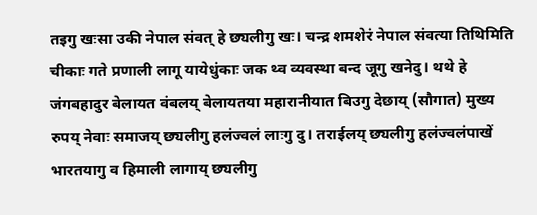तइगु खःसा उकी नेपाल संवत् हे छ्यलीगु खः। चन्द्र शमशेरं नेपाल संवत्या तिथिमिति चीकाः गते प्रणाली लागू यायेधुंकाः जक थ्व व्यवस्था बन्द जूगु खनेदु। थथे हे जंगबहादुर बेलायत वंबलय् बेलायतया महारानीयात बिउगु देछाय् (सौगात) मुख्य रुपय् नेवाः समाजय् छ्यलीगु हलंज्वलं लाःगु दु। तराईलय् छ्यलीगु हलंज्वलंपाखें भारतयागु व हिमाली लागाय् छ्यलीगु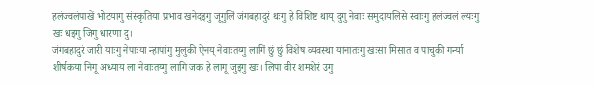हलंज्वलंपाखें भोटयागु संस्कृतिया प्रभाव खनेदइगु जूगुलिं जंगबहादुरं थःगु हे विशिष्ट थाय् दुगु नेवाः समुदायलिसे स्वाःगु हलंज्वलं ल्यःगु खः धइगु जिगु धारणा दु।
जंगबहादुरं जारी याःगु नेपाःया न्हापांगु मुलुकी ऐनय् नेवाःतय्गु लागिं छुं छुं विशेष व्यवस्था यानातःगु खःसा मिसात व पाचुकी गर्न्या शीर्षकया निगू अध्याय ला नेवाःतय्गु लागि जक हे लागू जुइगु खः। लिपा वीर शमशेरं उगु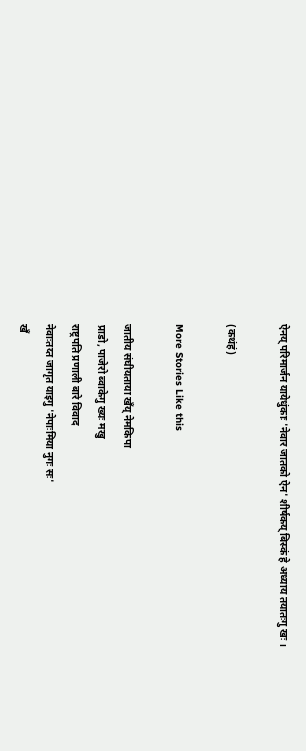ऐनय् परिमार्जन यायेधुंकाः 'नेवार जातको ऐन' शीर्षकय् बिस्कं हे अध्याय तयातःगु खः ।

(कथंहं)

More Stories Like this

जातीय संघीयताया खँय् नेमकिपा
प्राडो, पाजेरो ब्वाकेगु ख्यः मखु
राष्ट्रपति प्रणाली बारे विवाद
नेवाःतय्त जागृत याइगु 'नेपाःमिया नुगः सः'
खँ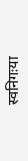स्वनिगःया